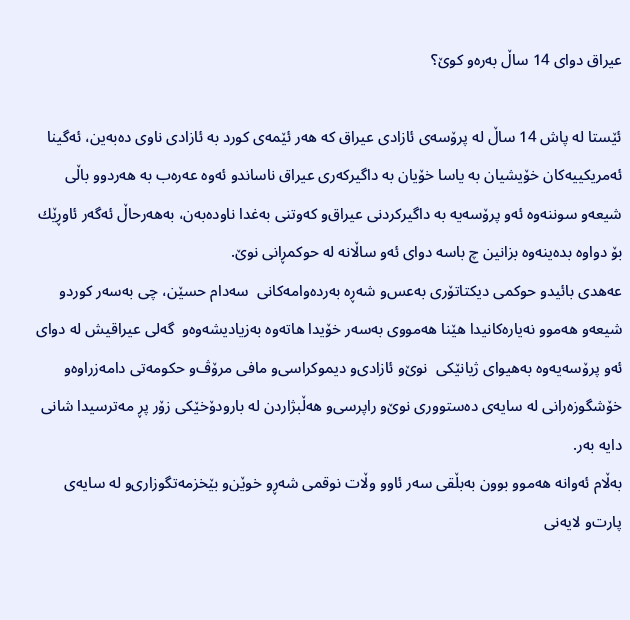عیراق دوای‌ 14 ساڵ به‌ره‌و كوێ‌؟ ‌

ئێستا له‌ پاش 14 ساڵ له‌ پرۆسه‌ی‌ ئازادی‌ عیراق كه‌ هه‌ر ئێمه‌ی‌ كورد به‌ ئازادی‌ ناوی‌ ده‌به‌ین، ئه‌گینا ئه‌مریكییه‌كان خۆیشیان به‌ یاسا خۆیان به‌ داگیركه‌ری‌ عیراق ناساندو ئه‌وه‌ عه‌ره‌ب به‌ هه‌ردوو باڵی‌ شیعه‌و سوننه‌وه‌ ئه‌و پرۆسه‌یه‌ به‌ داگیركردنی‌ عیراق‌و كه‌وتنی‌ به‌غدا ناوده‌به‌ن، به‌هه‌رحاڵ ئه‌گه‌ر ئاوڕێك بۆ دواوه‌ بده‌ینه‌وه‌ بزانین چ باسه‌ دوای‌ ئه‌و ساڵانه‌ له‌ حوكمڕانی‌ نوێ‌.
عه‌هدی‌ بائیدو حوكمی‌ دیكتاتۆری‌ به‌عس‌و شه‌ڕه‌ به‌رده‌وامه‌كانی‌  سه‌دام حسێن، چی‌ به‌سه‌ر كوردو شیعه‌و هه‌موو نه‌یاره‌كانیدا هێنا هه‌مووی‌ به‌سه‌ر خۆیدا هاته‌وه‌ به‌زیادیشه‌وه‌و  گه‌لی‌ عیراقیش له‌ دوای‌ ئه‌و پرۆسه‌یه‌وه‌ به‌هیوای‌ ژیانێكی‌  نوێ‌‌و ئازادی‌‌و دیموكراسی‌‌و مافی‌ مرۆڤ‌و حكومه‌تی‌ دامه‌زراوه‌و خۆشگوزه‌رانی‌ له‌ سایه‌ی‌ ده‌ستووری‌ نوێ‌‌و راپرسی‌‌و هه‌ڵبژاردن له‌ بارودۆخێكی‌ زۆر پڕ مه‌ترسیدا شانی‌ دایه‌ به‌ر.
به‌ڵام ئه‌وانه‌ هه‌موو بوون به‌بڵقی‌ سه‌ر ئاوو وڵات نوقمی‌ شه‌ڕو خوێن‌و بێخزمه‌تگوزاری‌‌و له‌ سایه‌ی‌ پارت‌و لایه‌نی‌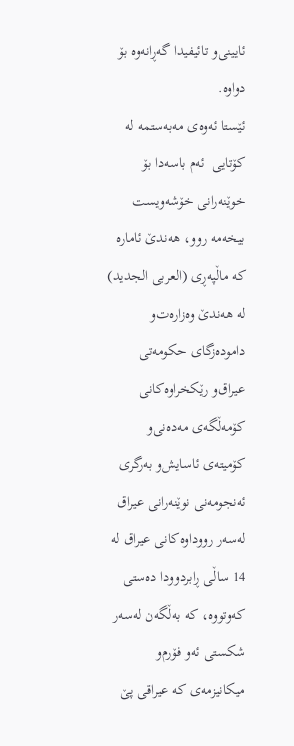ئایینی‌‌و تائیفیدا گه‌ڕانه‌وه‌ بۆ دواوه‌.
ئێستا ئه‌وه‌ی‌ مه‌به‌ستمه‌ له‌ كۆتایی‌  ئه‌م باسه‌دا بۆ خوێنه‌رانی‌ خۆشه‌ویست بیخه‌مه‌ روو، هه‌ندێ‌ ئاماره‌ كه‌ ماڵپه‌ڕی‌ (العربی‌ الجدید) له‌ هه‌ندێ‌ وه‌زارەت‌و داموده‌زگای‌ حكومه‌تی‌ عیراق‌و رێكخراوه‌كانی‌ كۆمه‌ڵگه‌ی‌ مه‌ده‌نی‌‌و كۆمیته‌ی‌ ئاسایش‌و به‌رگری‌ ئه‌نجومه‌نی‌ نوێنه‌رانی‌ عیراق له‌سه‌ر رووداوه‌كانی‌ عیراق له‌ 14 ساڵی‌ ڕابردوودا ده‌ستی‌ كه‌وتووه‌، كه‌ به‌ڵگه‌ن له‌سه‌ر شكستی‌ ئه‌و فۆرم‌و میكانیزمه‌ی‌ كه‌ عیراقی‌ پێ‌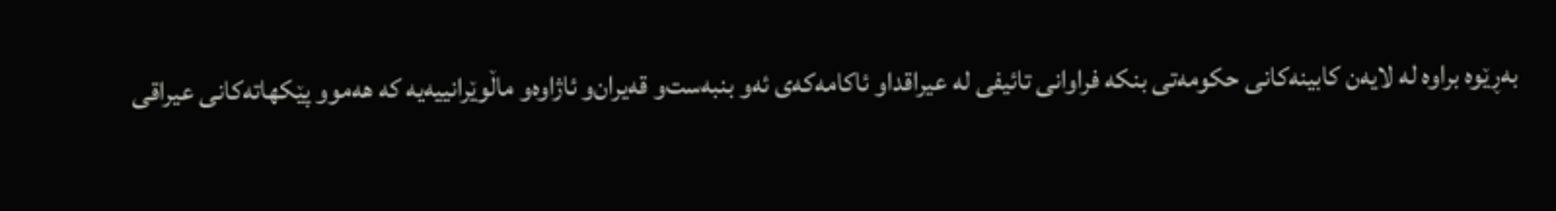به‌ڕێوه‌ براوه‌ له‌ لایه‌ن كابینه‌كانی‌ حكومه‌تی‌ بنكه‌ فراوانی‌ تائیفی‌ له‌ عیراقداو ئاكامه‌كه‌ی‌ ئه‌و بنبه‌ست‌و قه‌یران‌و ئاژاوه‌و ماڵوێرانییه‌یه‌ كه‌ هه‌موو پێكهاته‌كانی‌ عیراقی‌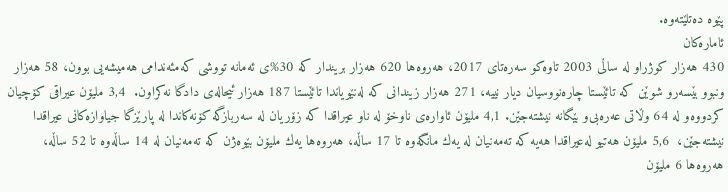پێوه‌ ده‌تلێته‌وه‌.
ئاماره‌كان
430 هه‌زار كوژراو له‌ ساڵی‌ 2003 تاوه‌كو سه‌ره‌تای‌ 2017، هه‌روه‌ها 620 هه‌زار بریندار كه‌ 30%ی ئه‌مانه‌ تووشی‌ كه‌مئه‌ندامی‌ هه‌میشه‌یی‌ بوون، 58 هه‌زار ونبوو بێسه‌رو شوێن كه‌ تائێستا چاره‌نووسیان دیار نییه‌، 271 هه‌زار زیندانی‌ كه‌ له‌نێویاندا تائێستا 187 هه‌زار ئیحاله‌ی‌ دادگا نه‌كراون.  3,4 ملیۆن عیراقی‌ كۆچیان كردووه‌‌و له‌ 64 وڵاتی‌ عه‌ره‌بی‌‌و بێگانه‌ نیشته‌جێن. 4,1 ملیۆن ئاواره‌ی‌ ناوخۆ له‌ ناو عیراقدا كه‌ زۆریان له‌ سه‌ربازگه‌ كۆنه‌كاندا له‌ پارێزگا جیاوازه‌كانی‌ عیراقدا نیشته‌جێن،  5,6 ملیۆن هه‌تیو له‌عیراقدا هه‌یه‌ كه‌ ته‌مه‌نیان له‌ یه‌ك مانگه‌وه‌ تا 17 ساڵه‌، هه‌روه‌ها یه‌ك ملیۆن بێوه‌ژن كه‌ ته‌مه‌نیان له‌ 14 ساڵه‌وه‌ تا 52 ساڵه‌، هه‌روه‌ها 6 ملیۆن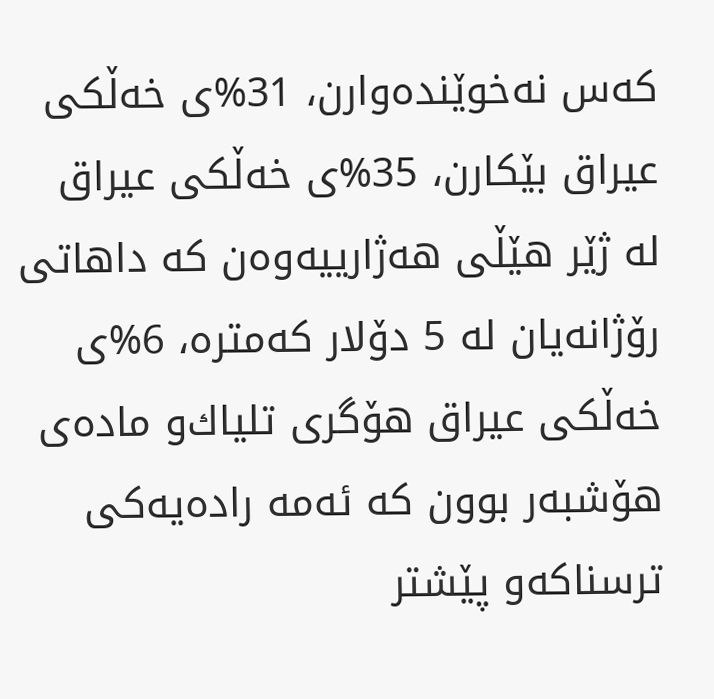كه‌س نه‌خوێنده‌وارن، 31%ی خه‌ڵكی‌ عیراق بێكارن، 35%ی خه‌ڵكی‌ عیراق له‌ ژێر هێڵی‌ هه‌ژارییه‌وه‌ن كه‌ داهاتی رۆژانه‌یان له‌ 5 دۆلار كه‌متره‌، 6%ی خه‌ڵكی‌ عیراق هۆگری‌ تلیاك‌و ماده‌ی‌ هۆشبه‌ر بوون كه‌ ئه‌مه‌ راده‌یه‌كی‌ ترسناكه‌‌و پێشتر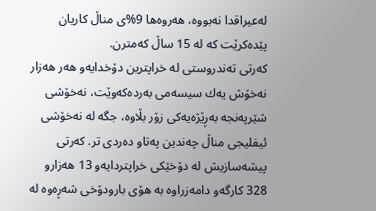له‌عیراقدا نه‌بووه‌، هه‌روه‌ها 9%ی مناڵ كاریان پێده‌كرێت كه‌ له‌ 15 ساڵ كه‌مترن.
كه‌رتی‌ ته‌ندروستی‌ له‌ خراپترین دۆخدایه‌‌و هه‌ر هه‌زار نه‌خۆش یه‌ك سیسه‌می‌ به‌رده‌كه‌وێت، نه‌خۆشی‌ شێرپه‌نجه‌ به‌ڕێژه‌یه‌كی‌ زۆر بڵاوه‌، جگه‌ له‌ نه‌خۆشی‌ ئیفلیجی مناڵ چه‌ندین په‌تاو ده‌ردی‌ تر. كه‌رتی‌ پیشه‌سازیش له‌ دۆخێكی‌ خراپتردایه‌‌و 13 هه‌زار‌و 328 كارگه‌و دامه‌زراوه‌ به‌ هۆی‌ بارودۆخی شه‌ڕه‌وه‌ له‌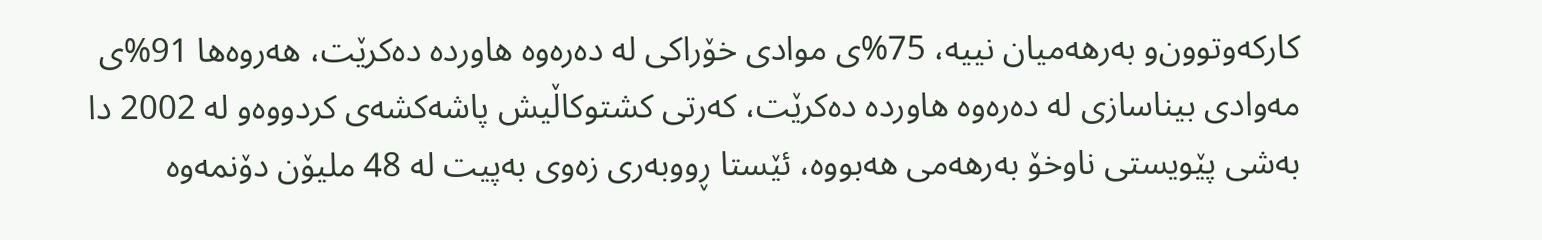كاركه‌وتوون‌و به‌رهه‌میان نییه‌، 75%ی موادی‌ خۆراكی‌ له‌ ده‌ره‌وه‌ هاورده‌ ده‌كرێت، هه‌روه‌ها 91%ی مه‌وادی‌ بیناسازی‌ له‌ ده‌ره‌وه‌ هاورده‌ ده‌كرێت، كه‌رتی‌ كشتوكاڵیش پاشه‌كشه‌ی‌ كردووه‌‌و له‌ 2002 دا به‌شی‌ پێویستی‌ ناوخۆ به‌رهه‌می‌ هه‌بووه‌، ئێستا ڕووبه‌ری‌ زه‌وی‌ به‌پیت له‌ 48 ملیۆن دۆنمه‌وه‌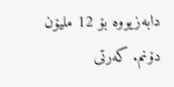دابه‌زیووه‌ بۆ 12 ملیۆن دۆنم. كه‌رتی‌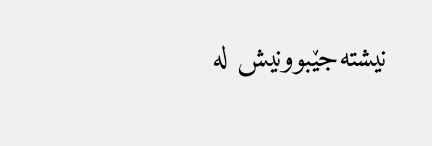نیشته‌جێبوونیش له‌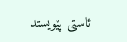ئاستی‌ پێویستد